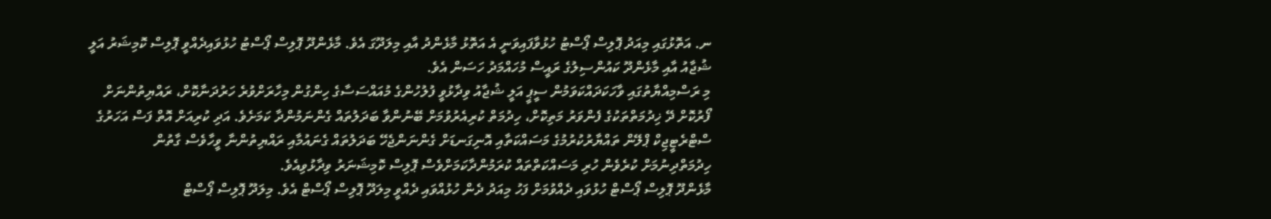ނ. އަތޮޅުގައި މިއަދު ޕޮލިސް ޕޯސްޓު ހުޅުވާފައިވަނީ އެ އަތޮޅު މާޅެންދު އާއި މިލަދޫގަ އެވެ. މާޅެންދޫ ޕޮލިސް ޕޯސްޓު ހުޅުވައިދެއްވީ ޕޮލިސް ކޮމިޝަރު އަލީ ޝުޖާއު އާއި މާޅެންދޫ ކައުންސިލުގެ ރައީސް މުހައްމަދު ހަސަން އެވެ.
މި ރަސްމިއްޔާތުގައި ވާހަކަދައްކަވަމުން ސީޕީ އަލީ ޝުޖާއު ވިދާޅުވީ ފުލުހުންގެ މުއައްސަސާގެ ހިންގުން މިހާރަށްވުރެ ހަރުދަނާކޮށް، ރައްޔިތުންނަށް ފޯރުކޮށް ދޭ ޚިދުމަތްތަކުގެ ފެންވަރު މަތިކޮށް، ހިދުމަތް ކުރިއެރުވުމަށް ބޭނުންވާ ބަދަލުތައް ގެންނަމުންދާ ކަމަށެވެ. އަދި ކުރިއަށް އޮތް ފަސް އަހަރުގެ ސްޓްރެޓީޖިކް ޕްލޭން ތައްޔާރުކުރުމުގެ މަސައްކަތާއި އޮނިގަނޑަށް ގެންނަންޖެހޭ ބަދަލުތައް ގެނައުމާއި ރައްޔިތުންނާ ވީހާވެސް ގާތުން ހިދުމަތްދިނުމަށް ކުރެވެން ހުރި މަސައްކަތްތައް ކުރަމުންދާކަމަށްވެސް ޕޮލިސް ކޮމިޝަނަރު ވިދާޅުވިއެވެ.
މާޅެންދޫ ޕޮލިސް ޕޯސްޓް ހުޅުވައި ދެއްވުމަށް ފަހު މިއަދު ދެން ހުޅުއްވައި ދެއްވީ މިލަދޫ ޕޮލިސް ޕޯސްޓް އެވެ. މިލަދޫ ޕޮލިސް ޕޯސްޓް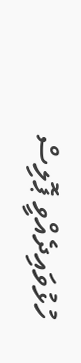ހުޅުވައިދެއްވީ ޕޮލިސް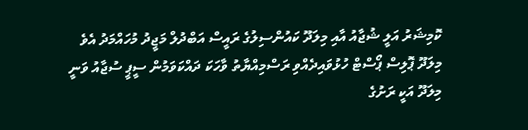ކޮމިޝަރު އަލީ ޝުޖާއު އާއި މިލަދޫ ކައުންސިލުގެ ރައީސް އަބްދުލް މަޖީދު މުހައްމަދު އެވެ
މިލަދޫ ޕޮލިސް ޕޯސްޓް ހުޅުވައިދެއްވި ރަސްމިއްޔާތު ވާހަކަ ދައްކަވަމުން ސީޕީ ސުޖާއު ވަނީ މިލަދޫ އަކީ ރަށުގެ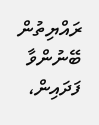ރައްޔިތުން ބޭނުންވާ ފަދައިން،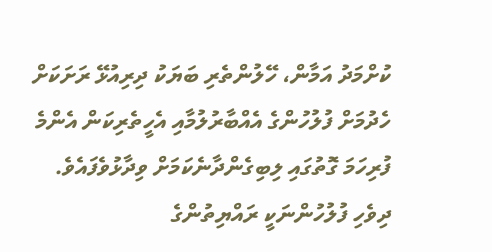ކުށްމަދު އަމާން، ހޭލުންތެރި ބަޔަކު ދިރިއުޅޭ ރަށަކަށް ހެދުމަށް ފުލުހުންގެ އެއްބާރުލުމާއި އެހީތެރިކަން އެންމެ ފުރިހަމަ ގޮތުގައި ލިބިގެންދާނެކަމަށް ވިދާޅުވެފައެވެ.
ދިވެހި ފުލުހުންނަކީ ރައްޔިތުންގެ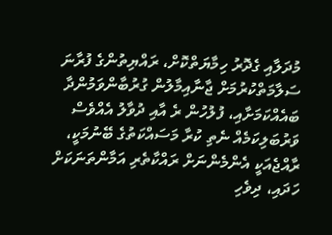މުދަލާއި ގެދޮރު ހިމާޔަތްކޮށް، ރައްޔިތުންގެ ފުރާނަ ސަލާމަތްކުރުމަށް ޖާނާއިމާލުން ގުރުބާންވަމުންދާ ބައެއްކަމަށާއި، ފުލުހުން ރެ އާއި ދުވާލު އެއްވެސް ވަރުބަލިކަމެއް ނެތި ކުރާ މަސައްކަތުގެ ބޭނުމަކީ، ރާއްޖެއަކީ އެންމެންނަށް ރައްކާތެރި އަމާންތަނަކަށް ހަދައި، ދިވެހި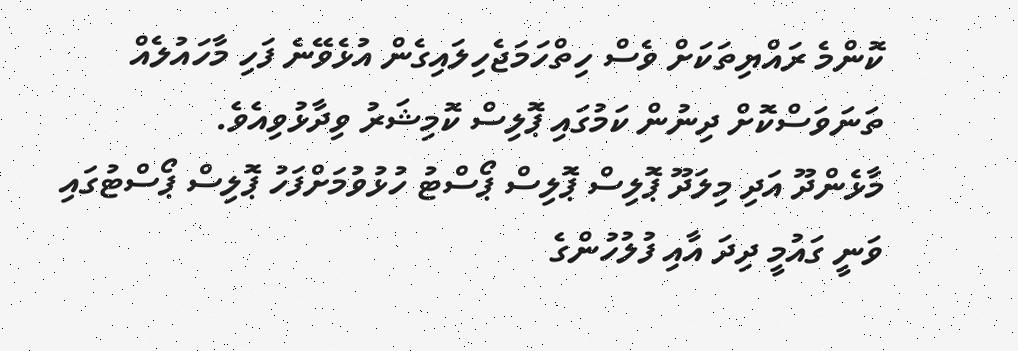ކޮންމެ ރައްޔިތަކަށް ވެސް ހިތްހަމަޖެހިލައިގެން އުޅެވޭނެ ފަހި މާހައުލެއް ތަނަވަސްކޮށް ދިނުން ކަމުގައި ޕޮލިސް ކޮމިޝަރު ވިދާޅުވިއެވެ.
މާޅެންދޫ އަދި މިލަދޫ ޕޮލިސް ޕޮލިސް ޕޯސްޓު ހުޅުވުމަށްފަހު ޕޮލިސް ޕޯސްޓުގައި ވަނީ ގައުމީ ދިދަ އާއި ފުލުހުންގެ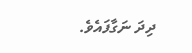ދިދަ ނަގާފައެވެ.